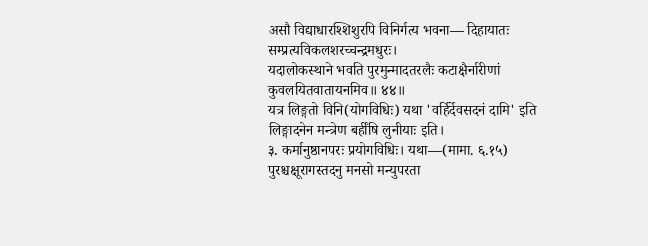असौ विद्याधारश्शिशुरपि विनिर्गत्य भवना— दिहायातः सम्प्रत्यविकलशरच्चन्द्रमधुरः।
यदालोकस्थाने भवति पुरमुन्मादतरलैः कटाक्षैर्नारीणां कुवलयितवातायनमिव॥ ४४॥
यत्र लिङ्गतो विनि(योगविधिः) यथा 'वर्हिर्देवसदनं दामि' इति लिङ्गादनेन मन्त्रेण बर्हींषि लुनीयाः इति।
३. कर्मानुष्ठानपरः प्रयोगविधिः। यथा—(मामा. ६.१५)
पुरश्चक्षूरागस्तदनु मनसो मन्युपरता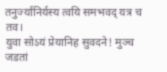तनुर्ज्यानिर्यस्य त्वयि समभवद् यत्र च तव।
युवा सोऽयं प्रेयानिह सुवदने! मुञ्च जडतां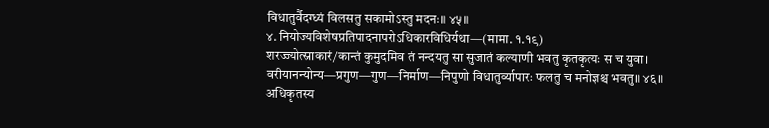विधातुर्वैदग्ध्यं विलसतु सकामोऽस्तु मदनः॥ ४५॥
४. नियोज्यविशेषप्रतिपादनापरोऽधिकारविधिर्यथा—(मामा. १.१९)
शरज्ज्योत्स्नाकारं/कान्तं कुमुदमिव तं नन्दयतु सा सुजातं कल्याणी भवतु कृतकृत्यः स च युवा।
वरीयानन्योन्य—प्रगुण—गुण—निर्माण—निपुणो विधातुर्व्यापारः फलतु च मनोज्ञश्च भवतु॥ ४६॥
अधिकृतस्य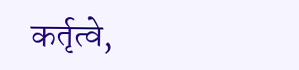कर्तृत्वे,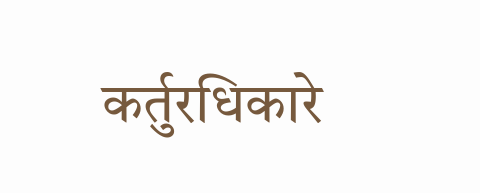कर्तुरधिकारे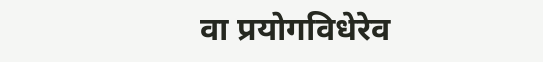वा प्रयोगविधेरेव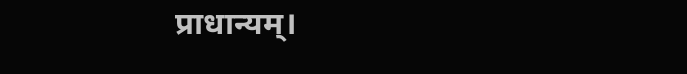प्राधान्यम्।